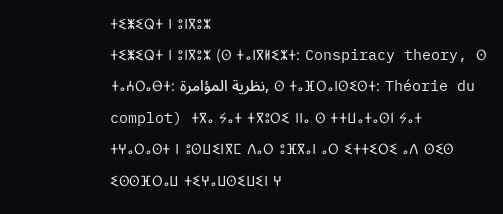ⵜⵉⵥⵉⵕⵜ ⵏ ⵓⵏⴳⵓⵣ
ⵜⵉⵥⵉⵕⵜ ⵏ ⵓⵏⴳⵓⵣ (ⵙ ⵜⴰⵏⴳⵍⵉⵣⵜ: Conspiracy theory, ⵙ ⵜⴰⵄⵔⴰⴱⵜ: نظرية المؤامرة, ⵙ ⵜⴰⴼⵔⴰⵏⵙⵉⵙⵜ: Théorie du complot) ⵜⴳⴰ ⵢⴰⵜ ⵜⴳⵓⵔⵉ ⵏⵏⴰ ⵙ ⵜⵜⵡⴰⵜⴰⵙⵏ ⵢⴰⵜ ⵜⵖⴰⵔⴰⵙⵜ ⵏ ⵓⵙⵡⵉⵏⴳⵎ ⴷⴰⵔ ⵓⴼⴳⴰⵏ ⴰⵔ ⵉⵜⵜⵉⵔⵉ ⴰⴷ ⵙⵉⵙ ⵉⵙⵙⴼⵔⴰⵡ ⵜⵉⵖⴰⵡⵙⵉⵡⵉⵏ ⵖ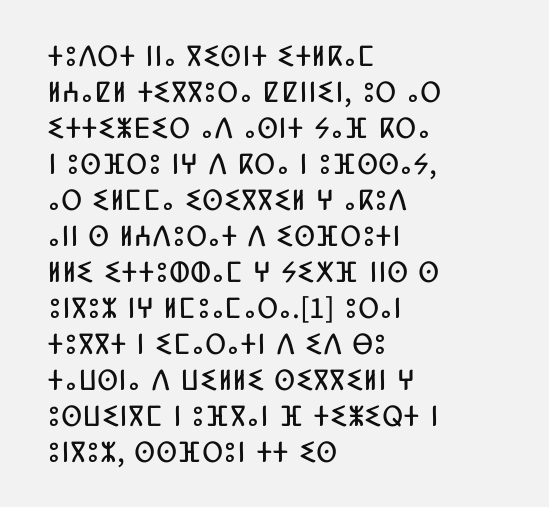ⵜⵓⴷⵔⵜ ⵏⵏⴰ ⴳⵉⵙⵏⵜ ⵉⵜⵍⴽⴰⵎ ⵍⵄⴰⵇⵍ ⵜⵉⴳⴳⵓⵔⴰ ⵇⵇⵏⵏⵉⵏ, ⵓⵔ ⴰⵔ ⵉⵜⵜⵉⵥⴹⵉⵔ ⴰⴷ ⴰⵙⵏⵜ ⵢⴰⴼ ⴽⵔⴰ ⵏ ⵓⵙⴼⵔⵓ ⵏⵖ ⴷ ⴽⵔⴰ ⵏ ⵓⴼⵙⵙⴰⵢ, ⴰⵔ ⵉⵍⵎⵎⴰ ⵉⵙⵉⴳⴳⵉⵍ ⵖ ⴰⴽⵓⴷ ⴰⵏⵏ ⵙ ⵍⵄⴷⵓⵔⴰⵜ ⴷ ⵉⵙⴼⵔⵓⵜⵏ ⵍⵍⵉ ⵉⵜⵜⵓⵀⵀⴰⵎ ⵖ ⵢⵉⵅⴼ ⵏⵏⵙ ⵙ ⵓⵏⴳⵓⵣ ⵏⵖ ⵍⵎⵓⴰⵎⴰⵔⴰ.[1] ⵓⵔⴰⵏ ⵜⵓⴳⴳⵜ ⵏ ⵉⵎⴰⵔⴰⵜⵏ ⴷ ⵉⴷ ⴱⵓ ⵜⴰⵡⵙⵏⴰ ⴷ ⵡⵉⵍⵍⵉ ⵙⵉⴳⴳⵉⵍⵏ ⵖ ⵓⵙⵡⵉⵏⴳⵎ ⵏ ⵓⴼⴳⴰⵏ ⴼ ⵜⵉⵥⵉⵕⵜ ⵏ ⵓⵏⴳⵓⵣ, ⵙⵙⴼⵔⵓⵏ ⵜⵜ ⵉⵙ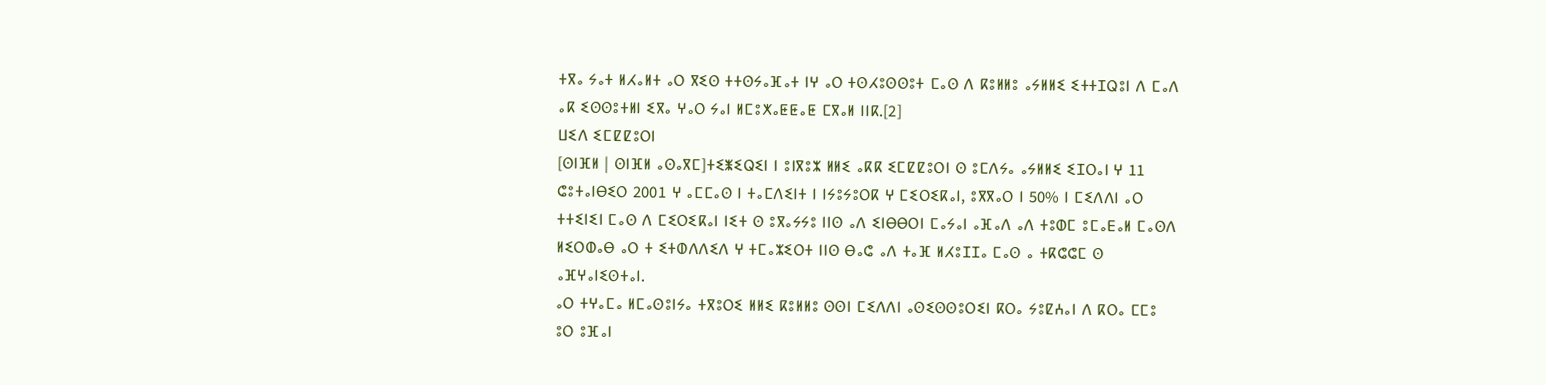ⵜⴳⴰ ⵢⴰⵜ ⵍⵃⴰⵍⵜ ⴰⵔ ⴳⵉⵙ ⵜⵜⵙⵢⴰⴼⴰⵜ ⵏⵖ ⴰⵔ ⵜⵙⵃⵓⵙⵙⵓⵜ ⵎⴰⵙ ⴷ ⴽⵓⵍⵍⵓ ⴰⵢⵍⵍⵉ ⵉⵜⵜⵊⵕⵓⵏ ⴷ ⵎⴰⴷ ⴰⴽ ⵉⵙⵙⵓⵜⵍⵏ ⵉⴳⴰ ⵖⴰⵔ ⵢⴰⵏ ⵍⵎⵓⵅⴰⵟⵟⴰⵟ ⵎⴳⴰⵍ ⵏⵏⴽ.[2]
ⵡⵉⴷ ⵉⵎⵇⵇⵓⵔⵏ
[ⵙⵏⴼⵍ | ⵙⵏⴼⵍ ⴰⵙⴰⴳⵎ]ⵜⵉⵥⵉⵕⵉⵏ ⵏ ⵓⵏⴳⵓⵣ ⵍⵍⵉ ⴰⴽⴽ ⵉⵎⵇⵇⵓⵔⵏ ⵙ ⵓⵎⴷⵢⴰ ⴰⵢⵍⵍⵉ ⵉⵊⵔⴰⵏ ⵖ 11 ⵛⵓⵜⴰⵏⴱⵉⵔ 2001 ⵖ ⴰⵎⵎⴰⵙ ⵏ ⵜⴰⵎⴷⵉⵏⵜ ⵏ ⵏⵢⵓⵢⵓⵔⴽ ⵖ ⵎⵉⵔⵉⴽⴰⵏ, ⵓⴳⴳⴰⵔ ⵏ 50% ⵏ ⵎⵉⴷⴷⵏ ⴰⵔ ⵜⵜⵉⵏⵉⵏ ⵎⴰⵙ ⴷ ⵎⵉⵔⵉⴽⴰⵏ ⵏⵉⵜ ⵙ ⵓⴳⴰⵢⵢⵓ ⵏⵏⵙ ⴰⴷ ⵉⵏⴱⴱⵔⵏ ⵎⴰⵢⴰⵏ ⴰⴼⴰⴷ ⴰⴷ ⵜⵓⵀⵎ ⵓⵎⴰⴹⴰⵍ ⵎⴰⵙⴷ ⵍⵉⵔⵀⴰⴱ ⴰⵔ ⵜ ⵉⵜⵀⴷⴷⵉⴷ ⵖ ⵜⵎⴰⵣⵉⵔⵜ ⵏⵏⵙ ⴱⴰⵛ ⴰⴷ ⵜⴰⴼ ⵍⵃⵓⵊⵊⴰ ⵎⴰⵙ ⴰ ⵜⴽⵛⵛⵎ ⵙ ⴰⴼⵖⴰⵏⵉⵙⵜⴰⵏ.
ⴰⵔ ⵜⵖⴰⵎⴰ ⵍⵎⴰⵙⵓⵏⵢⴰ ⵜⴳⵓⵔⵉ ⵍⵍⵉ ⴽⵓⵍⵍⵓ ⵙⵙⵏ ⵎⵉⴷⴷⵏ ⴰⵙⵉⵙⵙⵓⵔⵉⵏ ⴽⵔⴰ ⵢⵓⵇⵄⴰⵏ ⴷ ⴽⵔⴰ ⵎⵎⵓ ⵓⵔ ⵓⴼⴰⵏ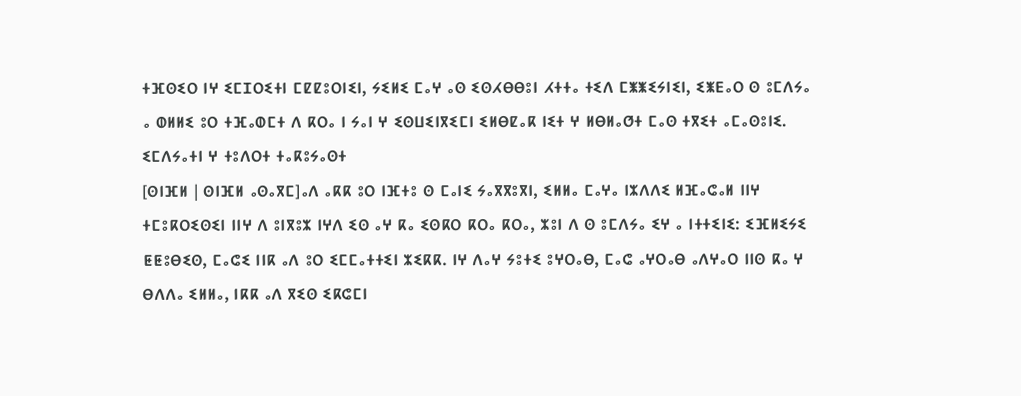ⵜⴼⵙⵉⵔ ⵏⵖ ⵉⵎⵊⵔⵉⵜⵏ ⵎⵇⵇⵓⵔⵏⵉⵏ, ⵢⵉⵍⵉ ⵎⴰⵖ ⴰⵙ ⵉⵙⵃⴱⴱⵓⵏ ⵃⵜⵜⴰ ⵜⵉⴷ ⵎⵥⵥⵉⵢⵏⵉⵏ, ⵉⵥⴹⴰⵔ ⵙ ⵓⵎⴷⵢⴰ ⴰ ⵀⵍⵍⵉ ⵓⵔ ⵜⴼⴰⵀⵎⵜ ⴷ ⴽⵔⴰ ⵏ ⵢⴰⵏ ⵖ ⵉⵙⵡⵉⵏⴳⵉⵎⵏ ⵉⵍⴱⵇⴰⴽ ⵏⵉⵜ ⵖ ⵍⴱⵍⴰⵚⵜ ⵎⴰⵙ ⵜⴳⵉⵜ ⴰⵎⴰⵙⵓⵏⵉ.
ⵉⵎⴷⵢⴰⵜⵏ ⵖ ⵜⵓⴷⵔⵜ ⵜⴰⴽⵓⵢⴰⵙⵜ
[ⵙⵏⴼⵍ | ⵙⵏⴼⵍ ⴰⵙⴰⴳⵎ]ⴰⴷ ⴰⴽⴽ ⵓⵔ ⵏⴼⵜⵓ ⵙ ⵎⴰⵏⵉ ⵢⴰⴳⴳⵓⴳⵏ, ⵉⵍⵍⴰ ⵎⴰⵖⴰ ⵏⵣⴷⴷⵉ ⵍⴼⴰⵛⴰⵍ ⵏⵏⵖ ⵜⵎⵓⴽⵔⵉⵙⵉⵏ ⵏⵏⵖ ⴷ ⵓⵏⴳⵓⵣ ⵏⵖⴷ ⵉⵙ ⴰⵖ ⴽⴰ ⵉⵙⴽⵔ ⴽⵔⴰ ⴽⵔⴰ, ⵣⵓⵏ ⴷ ⵙ ⵓⵎⴷⵢⴰ ⵉⵖ ⴰ ⵏⵜⵜⵉⵏⵉ: ⵉⴼⵍⵉⵢⵉ ⵟⵟⵓⴱⵉⵙ, ⵎⴰⵛⵉ ⵏⵏⴽ ⴰⴷ ⵓⵔ ⵉⵎⵎⴰⵜⵜⵉⵏ ⵣⵉⴽⴽ. ⵏⵖ ⴷⴰⵖ ⵢⵓⵜⵉ ⵓⵖⵔⴰⴱ, ⵎⴰⵛ ⴰⵖⵔⴰⴱ ⴰⴷⵖⴰⵔ ⵏⵏⵙ ⴽⴰ ⵖ ⴱⴷⴷⴰ ⵉⵍⵍⴰ, ⵏⴽⴽ ⴰⴷ ⴳⵉⵙ ⵉⴽⵛⵎⵏ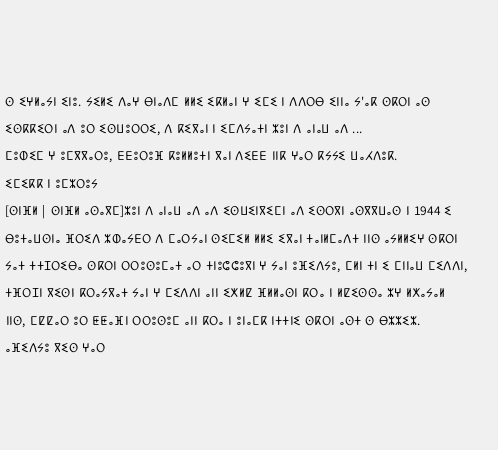ⵙ ⵉⵖⵍⴰⵢⵏ ⵉⵏⵓ. ⵢⵉⵍⵉ ⴷⴰⵖ ⴱⵏⴰⴷⵎ ⵍⵍⵉ ⵉⴽⵍⴰⵏ ⵖ ⵉⵎⵉ ⵏ ⴷⴷⵔⴱ ⵉⵏⵏⴰ ⵢ'ⴰⴽ ⵙⴽⵔⵏ ⴰⵙ ⵉⵙⴽⴽⵉⵔⵏ ⴰⴷ ⵓⵔ ⵉⵙⵡⵓⵔⵔⵉ, ⴷ ⴽⵉⴳⴰⵏ ⵏ ⵉⵎⴷⵢⴰⵜⵏ ⵣⵓⵏ ⴷ ⴰⵏⴰⵡ ⴰⴷ ...
ⵎⵓⵀⵉⵎ ⵖ ⵓⵎⴳⴳⴰⵔⵓ, ⴹⴹⵓⵔⵓⴼ ⴽⵓⵍⵍⵓⵜⵏ ⴳⴰⵏ ⴷⵉⴹⴹ ⵏⵏⴽ ⵖⴰⵔ ⴽⵢⵢⵉ ⵡⴰⵃⴷⵓⴽ.
ⵉⵎⵉⴽⴽ ⵏ ⵓⵎⵣⵔⵓⵢ
[ⵙⵏⴼⵍ | ⵙⵏⴼⵍ ⴰⵙⴰⴳⵎ]ⵣⵓⵏ ⴷ ⴰⵏⴰⵡ ⴰⴷ ⴰⴷ ⵉⵙⵡⵉⵏⴳⵉⵎⵏ ⴰⴷ ⵉⵙⵔⴳⵏ ⴰⵙⴳⴳⵡⴰⵙ ⵏ 1944 ⵉ ⴱⵓⵜⴰⵡⵙⵏⴰ ⴼⵔⵉⴷ ⵣⵀⴰⵢⴹⵔ ⴷ ⵎⴰⵔⵢⴰⵏ ⵙⵉⵎⵉⵍ ⵍⵍⵉ ⵉⴳⴰⵏ ⵜⴰⵏⵍⵎⴰⴷⵜ ⵏⵏⵙ ⴰⵢⵍⵍⵉⵖ ⵙⴽⵔⵏ ⵢⴰⵜ ⵜⵜⵊⵔⵉⴱⴰ ⵙⴽⵔⵏ ⵔⵔⵓⵙⵓⵎⴰⵜ ⴰⵔ ⵜⵏⵓⵛⵛⵓⴳⵏ ⵖ ⵢⴰⵏ ⵓⴼⵉⴷⵢⵓ, ⵎⵍⵏ ⵜⵏ ⵉ ⵎⵏⵏⴰⵡ ⵎⵉⴷⴷⵏ, ⵜⴼⵔⵊⵏ ⴳⵉⵙⵏ ⴽⵔⴰⵢⴳⴰⵜ ⵢⴰⵏ ⵖ ⵎⵉⴷⴷⵏ ⴰⵏⵏ ⵉⵅⵍⵇ ⴼⵍⵍⴰⵙⵏ ⴽⵔⴰ ⵏ ⵍⵇⵉⵙⵙⴰ ⵣⵖ ⵍⵅⴰⵢⴰⵍ ⵏⵏⵙ, ⵎⵇⵇⴰⵔ ⵓⵔ ⵟⵟⴰⴼⵏ ⵔⵔⵓⵙⵓⵎ ⴰⵏⵏ ⴽⵔⴰ ⵏ ⵓⵏⴰⵎⴽ ⵏⵜⵜⵏⵉ ⵙⴽⵔⵏ ⴰⵙⵜ ⵙ ⴱⵣⵣⵉⵣ. ⴰⴼⵉⴷⵢⵓ ⴳⵉⵙ ⵖⴰⵔ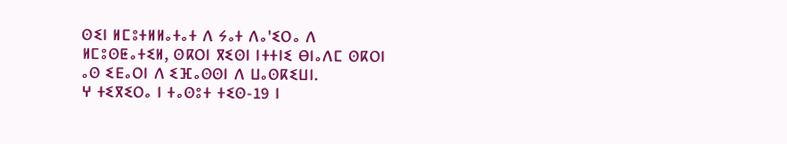ⵙⵉⵏ ⵍⵎⵓⵜⵍⵍⴰⵜⴰⵜ ⴷ ⵢⴰⵜ ⴷⴰ'ⵉⵔⴰ ⴷ ⵍⵎⵓⵙⵟⴰⵜⵉⵍ, ⵙⴽⵔⵏ ⴳⵉⵙⵏ ⵏⵜⵜⵏⵉ ⴱⵏⴰⴷⵎ ⵙⴽⵔⵏ ⴰⵙ ⵉⴹⴰⵔⵏ ⴷ ⵉⴼⴰⵙⵙⵏ ⴷ ⵡⴰⵙⴽⵉⵡⵏ.
ⵖ ⵜⵉⴳⵉⵔⴰ ⵏ ⵜⴰⵙⵓⵜ ⵜⵉⵙ-19 ⵏ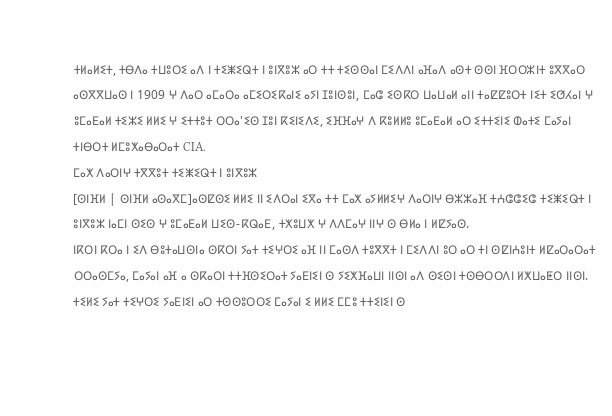ⵜⵍⴰⵍⵉⵜ, ⵜⴱⴷⴰ ⵜⵡⵓⵔⵉ ⴰⴷ ⵏ ⵜⵉⵥⵉⵕⵜ ⵏ ⵓⵏⴳⵓⵣ ⴰⵔ ⵜⵜ ⵜⵉⵙⵙⴰⵏ ⵎⵉⴷⴷⵏ ⴰⴼⴰⴷ ⴰⵙⵜ ⵙⵙⵏ ⴼⵔⵔⵣⵏⵜ ⵓⴳⴳⴰⵔ ⴰⵙⴳⴳⵡⴰⵙ ⵏ 1909 ⵖ ⴷⴰⵔ ⴰⵎⴰⵔⴰ ⴰⵎⵉⵔⵉⴽⴰⵏⵉ ⴰⵢⵏ ⵊⵓⵏⵙⵓⵏ, ⵎⴰⵛ ⵉⵙⴽⵔ ⵡⴰⵡⴰⵍ ⴰⵏⵏ ⵜⴰⵇⵇⵓⵔⵜ ⵏⵉⵜ ⵉⵚⵃⴰⵏ ⵖ ⵓⵎⴰⴹⴰⵍ ⵜⵉⵣⵉ ⵍⵍⵉ ⵖ ⵉⵜⵜⵓⵜ ⵔⵔⴰ'ⵉⵙ ⵊⵓⵏ ⴽⵉⵏⵉⴷⵉ, ⵉⴼⴼⴰⵖ ⴷ ⴽⵓⵍⵍⵓ ⵓⵎⴰⴹⴰⵍ ⴰⵔ ⵉⵜⵜⵉⵏⵉ ⵀⴰⵜⵉ ⵎⴰⵢⴰⵏ ⵜⵏⴱⵔⵜ ⵍⵎⵓⵅⴰⴱⴰⵔⴰⵜ CIA.
ⵎⴰⵅ ⴷⴰⵔⵏⵖ ⵜⴳⴳⵓⵜ ⵜⵉⵥⵉⵕⵜ ⵏ ⵓⵏⴳⵓⵣ
[ⵙⵏⴼⵍ | ⵙⵏⴼⵍ ⴰⵙⴰⴳⵎ]ⴰⵙⵇⵙⵉ ⵍⵍⵉ ⵏⵏ ⵉⴷⵔⴰⵏ ⵉⴳⴰ ⵜⵜ ⵎⴰⵅ ⴰⵢⵍⵍⵉⵖ ⴷⴰⵔⵏⵖ ⴱⵣⵣⴰⴼ ⵜⵄⵛⵛⵉⵛ ⵜⵉⵥⵉⵕⵜ ⵏ ⵓⵏⴳⵓⵣ ⵏⴰⵎⵏ ⵙⵉⵙ ⵖ ⵓⵎⴰⴹⴰⵍ ⵡⵉⵙ-ⴽⵕⴰⴹ, ⵜⵅⵓⵡⵅ ⵖ ⴷⴷⵎⴰⵖ ⵏⵏⵖ ⵙ ⴱⵍⴰ ⵏ ⵍⵇⵢⴰⵙ.
ⵏⴽⵔⵏ ⴽⵔⴰ ⵏ ⵉⴷ ⴱⵓⵜⴰⵡⵙⵏⴰ ⵙⴽⵔⵏ ⵢⴰⵜ ⵜⵉⵖⵔⵉ ⴰⴼ ⵏⵏ ⵎⴰⵙⴷ ⵜⵓⴳⴳⵜ ⵏ ⵎⵉⴷⴷⵏ ⵓⵔ ⴰⵔ ⵜⵏ ⵙⵇⵏⵄⵓⵏⵜ ⵍⵇⴰⵔⴰⵔⴰⵜ ⵔⵔⴰⵙⵎⵢⴰ, ⵎⴰⵢⴰⵏ ⴰⴼ ⴰ ⵙⴽⴰⵔⵏ ⵜⵜⴼⵙⵉⵔⴰⵜ ⵢⴰⴹⵏⵉⵏ ⵙ ⵢⵉⵅⴼⴰⵡⵏ ⵏⵏⵙⵏ ⴰⴷ ⵙⵉⵙⵏ ⵜⵙⴱⵔⵔⴷⵏ ⵍⵅⵡⴰⵟⵔ ⵏⵏⵙⵏ. ⵜⵉⵍⵉ ⵢⴰⵜ ⵜⵉⵖⵔⵉ ⵢⴰⴹⵏⵉⵏ ⴰⵔ ⵜⵙⵙⵓⵔⵔⵉ ⵎⴰⵢⴰⵏ ⵉ ⵍⵍⵉ ⵎⵎⵓ ⵜⵜⵉⵏⵉⵏ ⵙ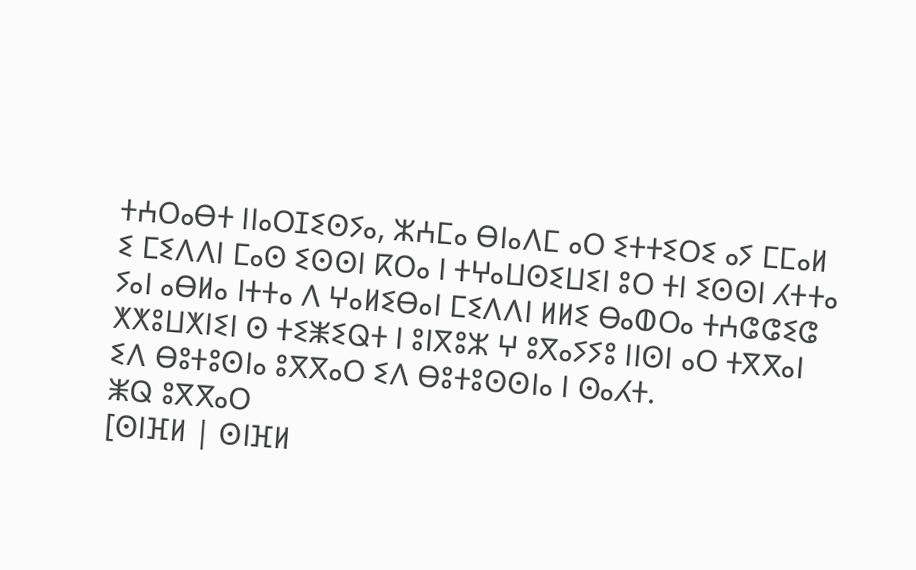ⵜⵄⵔⴰⴱⵜ ⵏⵏⴰⵔⵊⵉⵙⵢⴰ, ⵣⵄⵎⴰ ⴱⵏⴰⴷⵎ ⴰⵔ ⵉⵜⵜⵉⵔⵉ ⴰⵢ ⵎⵎⴰⵍ ⵉ ⵎⵉⴷⴷⵏ ⵎⴰⵙ ⵉⵙⵙⵏ ⴽⵔⴰ ⵏ ⵜⵖⴰⵡⵙⵉⵡⵉⵏ ⵓⵔ ⵜⵏ ⵉⵙⵙⵏ ⵃⵜⵜⴰ ⵢⴰⵏ ⴰⴱⵍⴰ ⵏⵜⵜⴰ ⴷ ⵖⴰⵍⵉⴱⴰⵏ ⵎⵉⴷⴷⵏ ⵍⵍⵉ ⴱⴰⵀⵔⴰ ⵜⵄⵛⵛⵉⵛ ⵅⵅⵓⵡⵅⵏⵉⵏ ⵙ ⵜⵉⵥⵉⵕⵜ ⵏ ⵓⵏⴳⵓⵣ ⵖ ⵓⴳⴰⵢⵢⵓ ⵏⵏⵙⵏ ⴰⵔ ⵜⴳⴳⴰⵏ ⵉⴷ ⴱⵓⵜⵓⵙⵏⴰ ⵓⴳⴳⴰⵔ ⵉⴷ ⴱⵓⵜⵓⵙⵙⵏⴰ ⵏ ⵙⴰⵃⵜ.
ⵥⵕ ⵓⴳⴳⴰⵔ
[ⵙⵏⴼⵍ | ⵙⵏⴼⵍ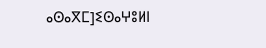ⴰⵙⴰⴳⵎ]ⵉⵙⴰⵖⵓⵍⵏ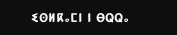ⵉⵙⵍⴽⴰⵎⵏ ⵏ ⴱⵕⵕⴰ